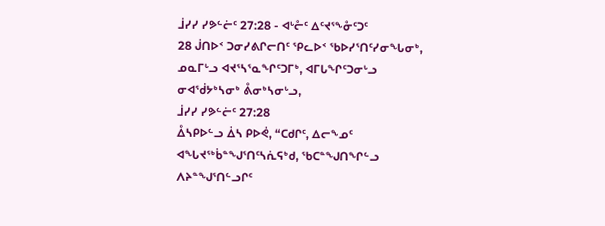ᒨᓯᓯ ᓯᕗᓪᓖᑦ 27:28 - ᐊᒡᓔᑦ ᐃᑦᔪᕐᖕᓁᑦᑐᑦ
28 ᒎᑎᐅᑉ ᑐᓂᓯᕕᒋᓕᑎᑦ ᕿᓚᐅᑉ ᖃᐅᓯᕐᑎᑦᓯᓂᖓᓂᒃ, ᓄᓇᒥᒡᓗ ᐊᔪᕐᓴᕐᓇᖏᑦᑐᒥᒃ, ᐊᒥᒐᖏᑦᑐᓂᒡᓗ ᓂᐊᖂᔭᒃᓴᓂᒃ ᕔᓂᒃᓴᓂᒡᓗ,
ᒨᓯᓯ ᓯᕗᓪᓖᑦ 27:28
ᐂᓴᑭᐅᓪᓗ ᐄᓴ ᑭᐅᕚ, “ᑕᑯᒋᑦ, ᐃᓕᖕᓄᑦ ᐊᖓᔪᖅᑳᓐᖑᕐᑎᑦᓴᕇᕋᒃᑯ, ᖃᑕᓐᖑᑎᖏᓪᓗ ᐱᔨᓐᖑᕐᑎᓪᓗᒋᑦ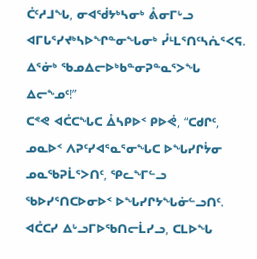ᑖᑦᓱᒧᖓ, ᓂᐊᖂᔭᒃᓴᓂᒃ ᕔᓂᒥᒡᓗ ᐊᒥᒐᕐᓯᔪᒃᓴᐅᖏᓐᓂᖓᓂᒃ ᓮᒻᒪᕐᑎᑦᓴᕇᕐᐸᕋ. ᐃᕐᓃᒃ ᖃᓄᐃᓕᐅᒃᑲᓐᓂᕈᓐᓇᕐᐳᖓ ᐃᓕᖕᓄᑦ!”
ᑕᕝᕙ ᐊᑖᑕᖓᑕ ᐂᓴᑭᐅᑉ ᑭᐅᕚ, “ᑕᑯᒋᑦ, ᓄᓇᐅᑉ ᐱᕈᑦᓯᐊᕐᓇᕐᓂᖓᑕ ᐅᖓᓯᒋᔮᓂ ᓄᓇᖃᕈᒫᕐᐳᑎᑦ, ᕿᓚᖕᒥᓪᓗ ᖃᐅᓯᕐᑎᑕᐅᓂᐅᑉ ᐅᖓᓯᒋᔭᖓᓃᓪᓗᑎᑦ.
ᐊᑖᑕᓯ ᐃᒡᓗᒥᐅᖃᑎᓕᒫᓯᓗ, ᑕᒪᐅᖓ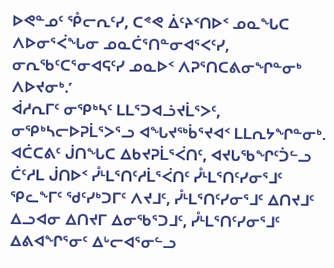ᐅᕙᓐᓄᑦ ᕾᓕᕆᑦᓯ, ᑕᕝᕙ ᐄᑦᔨᑉᑎᐅᑉ ᓄᓇᖓᑕ ᐱᐅᓂᕐᐹᖓᓂ ᓄᓇᑖᕐᑎᓐᓂᐊᕐᐸᑦᓯ, ᓂᕆᖃᑦᑕᕐᓂᐊᕋᑦᓯ ᓄᓇᐅᑉ ᐱᕈᕐᑎᑕᕕᓂᖏᓐᓂᒃ ᐱᐅᔪᓂᒃ.’
ᐋᓱᕆᒥᑦ ᓂᕿᒃᓴᑦ ᒪᒪᕐᑐᐊᓘᔪᒫᕐᐳᑦ, ᓂᕿᒃᓴᓕᐅᕈᒫᕐᐳᕐᓗ ᐊᖓᔪᖅᑳᕐᔪᐊᑉ ᒪᒪᕆᔭᖏᓐᓂᒃ.
ᐊᑖᑕᕕᑦ ᒎᑎᖓᑕ ᐃᑲᔪᕈᒫᕐᐹᑎᑦ, ᐊᔪᒐᖃᖏᑦᑑᓪᓗ ᑖᑦᓱᒪ ᒎᑎᐅᑉ ᓮᒻᒪᕐᑎᑦᓱᒫᕐᐹᑎᑦ ᓮᒻᒪᕐᑎᑦᓯᓂᕐᒧᑦ ᕿᓚᖕᒥᑦ ᖁᑦᓯᒃᑐᒥᑦ ᐱᔪᒧᑦ, ᓮᒻᒪᕐᑎᑦᓯᓂᕐᒧᑦ ᐃᑎᔪᒧᑦ ᐃᓗᐊᓂ ᐃᑎᔪᒥ ᐃᓂᖃᕐᑐᒧᑦ, ᓮᒻᒪᕐᑎᑦᓯᓂᕐᒧᑦ ᐃᕕᐊᖏᕐᓂᑦ ᐃᒡᓕᐊᕐᓂᓪᓗ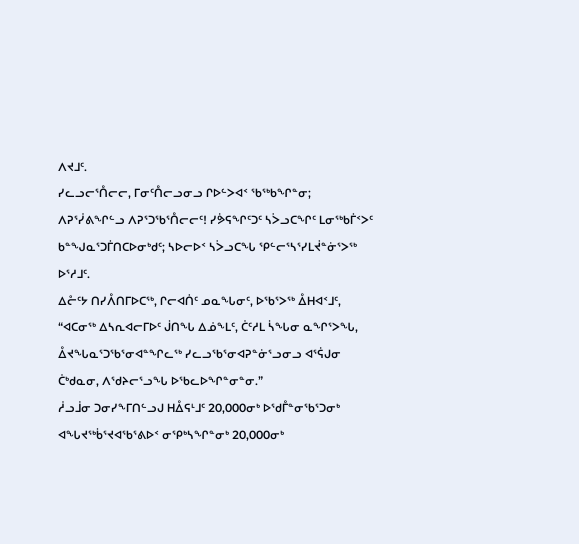ᐱᔪᒧᑦ.
ᓯᓚᓗᓕᕐᑍᓕᓕ, ᒥᓂᑦᑍᓕᓗᓂᓗ ᒋᐅᓪᐳᐊᑉ ᖃᖅᑲᖏᓐᓂ; ᐱᕈᕐᓰᕕᖏᓪᓗ ᐱᕈᕐᑐᖃᕐᑍᓕᓕᑦ! ᓯᕘᕋᖏᑦᑐᑦ ᓴᐴᓗᑕᖏᑦ ᒪᓂᖅᑲᒦᑉᐳᑦ ᑲᓐᖑᓇᕐᑐᒦᑎᑕᐅᓂᒃᑯᑦ; ᓴᐅᓕᐅᑉ ᓴᐴᓗᑕᖓ ᕿᓪᓕᕐᓴᕐᓯᒪᔫᓐᓃᕐᐳᖅ ᐅᕐᓱᒧᑦ.
ᐃᓔᑦᔭ ᑎᓯᐰᑎᒥᐅᑕᖅ, ᒋᓕᐊᑏᑦ ᓄᓇᖓᓂᑦ, ᐅᖃᕐᐳᖅ ᐂᕼᐊᑉᒧᑦ, “ᐊᑕᓂᖅ ᐃᓴᕆᐊᓕᒥᐅᑦ ᒎᑎᖓ ᐃᓅᖕᒪᑦ, ᑖᑦᓱᒪ ᓵᖓᓂ ᓇᖏᕐᐳᖓ, ᐂᔪᖓᓇᕐᑐᖃᕐᓂᐊᓐᖏᓚᖅ ᓯᓚᓗᖃᕐᓂᐊᕈᓐᓃᕐᓗᓂᓗ ᐊᕐᕌᒍᓂ ᑖᒃᑯᓇᓂ, ᐱᖁᔨᓕᕐᓗᖓ ᐅᖃᓚᐅᖏᓐᓂᓐᓂ.”
ᓲᓗᒨᓂ ᑐᓂᓯᖕᒥᑎᓪᓗᒍ ᕼᐂᕋᒻᒧᑦ 20,000ᓂᒃ ᐅᖁᒤᓐᓂᖃᕐᑐᓂᒃ ᐊᖓᔪᖅᑳᕐᔪᐊᖃᕐᕕᐅᑉ ᓂᕿᒃᓴᖏᓐᓂᒃ 20,000ᓂᒃ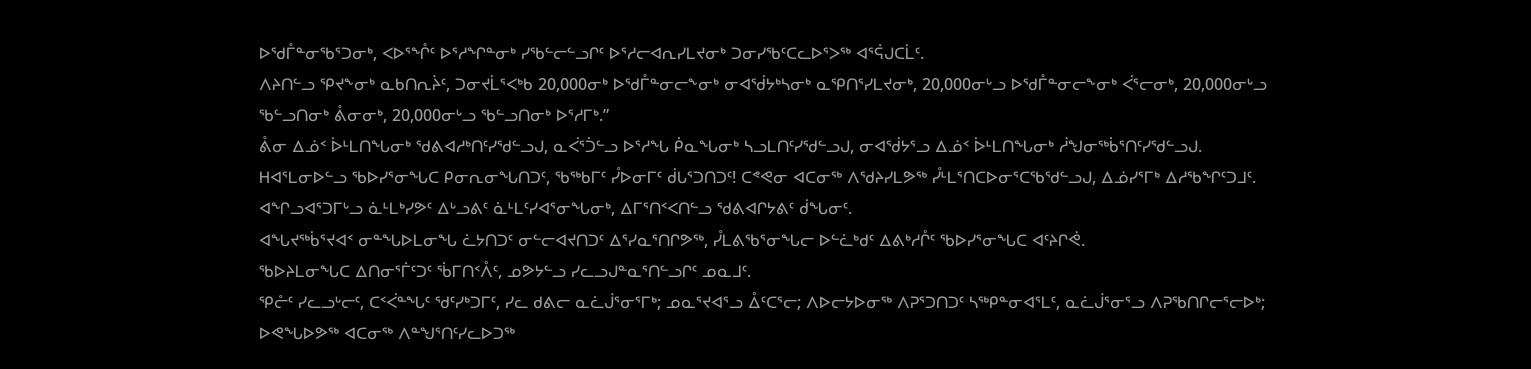ᐅᖁᒤᓐᓂᖃᕐᑐᓂᒃ, ᐸᐅᕐᖎᑦ ᐅᕐᓱᖏᓐᓂᒃ ᓯᖃᓪᓕᓪᓗᒋᑦ ᐅᕐᓱᓕᐊᕆᓯᒪᔪᓂᒃ ᑐᓂᓯᖃᑦᑕᓚᐅᕐᐳᖅ ᐊᕐᕌᒍᑕᒫᑦ.
ᐱᔨᑎᓪᓗ ᕿᔪᖕᓂᒃ ᓇᑲᑎᕆᔩᑦ, ᑐᓂᔪᒫᕐᐸᒃᑲ 20,000ᓂᒃ ᐅᖁᒤᓐᓂᓕᖕᓂᒃ ᓂᐊᖂᔭᒃᓴᓂᒃ ᓇᕿᑎᕐᓯᒪᔪᓂᒃ, 20,000ᓂᒡᓗ ᐅᖁᒤᓐᓂᓕᖕᓂᒃ ᐹᕐᓕᓂᒃ, 20,000ᓂᒡᓗ ᖃᓪᓗᑎᓂᒃ ᕔᓂᓂᒃ, 20,000ᓂᒡᓗ ᖃᓪᓗᑎᓂᒃ ᐅᕐᓱᒥᒃ.”
ᕔᓂ ᐃᓅᑉ ᐆᒻᒪᑎᖓᓂᒃ ᖁᕕᐊᓱᒃᑎᑦᓯᖁᓪᓗᒍ, ᓇᐹᕐᑑᓪᓗ ᐅᕐᓱᖓ ᑮᓇᖓᓂᒃ ᓴᓗᒪᑎᑦᓯᖁᓪᓗᒍ, ᓂᐊᖂᔭᕐᓗ ᐃᓅᑉ ᐆᒻᒪᑎᖓᓂᒃ ᓲᖑᓂᖅᑳᕐᑎᑦᓯᖁᓪᓗᒍ.
ᕼᐊᕐᒪᓂᐅᓪᓗ ᖃᐅᓯᕐᓂᖓᑕ ᑭᓂᕆᓂᖓᑎᑐᑦ, ᖃᖅᑲᒥᑦ ᓮᐅᓂᒥᑦ ᑰᒐᕐᑐᑎᑐᑦ! ᑕᕝᕙᓂ ᐊᑕᓂᖅ ᐱᖁᔨᓯᒪᕗᖅ ᓮᒻᒪᕐᑎᑕᐅᓂᕐᑕᖃᖁᓪᓗᒍ, ᐃᓅᓯᕐᒥᒃ ᐃᓱᖃᖏᑦᑐᒧᑦ.
ᐊᖏᓗᐊᕐᑐᒥᒡᓗ ᓈᒻᒪᒃᓯᕗᑦ ᐃᒡᓗᕕᑦ ᓈᒻᒪᑦᓯᐊᕐᓂᖓᓂᒃ, ᐃᒥᕐᑎᑉᐸᑎᓪᓗ ᖁᕕᐊᒋᔭᕕᑦ ᑰᖓᓂᑦ.
ᐊᖓᔪᖅᑳᕐᔪᐊᑉ ᓂᓐᖓᐅᒪᓂᖓ ᓛᔭᑎᑐᑦ ᓂᓪᓕᐊᔪᑎᑐᑦ ᐃᕐᓯᓇᕐᑎᒋᕗᖅ, ᓮᒪᕕᖃᕐᓂᖓᓕ ᐅᓪᓛᒃᑯᑦ ᐃᕕᒃᓱᒊᑦ ᖃᐅᓯᕐᓂᖓᑕ ᐊᑦᔨᒋᕚ.
ᖃᐅᔨᒪᓂᖓᑕ ᐃᑎᓂᕐᒦᑦᑐᑦ ᖄᒥᑎᑉᐰᑦ, ᓄᕗᔭᓪᓗ ᓯᓚᓗᒍᓐᓇᕐᑎᓪᓗᒋᑦ ᓄᓇᒧᑦ.
ᕿᓔᑦ ᓯᓚᓗᒡᓕᑦ, ᑕᑉᐹᓐᖓᑦ ᖁᑦᓯᒃᑐᒥᑦ, ᓯᓚ ᑯᕕᓕ ᓇᓛᒎᕐᓂᕐᒥᒃ; ᓄᓇᕐᔪᐊᕐᓗ ᐂᑦᑕᕐᓕ; ᐱᐅᓕᔭᐅᓂᖅ ᐱᕈᕐᑐᑎᑐᑦ ᓴᖅᑭᓐᓂᐊᕐᒪᑦ, ᓇᓛᒎᕐᓂᕐᓗ ᐱᕈᖃᑎᒋᓕᕐᓕᐅᒃ; ᐅᕙᖓᐅᕗᖅ ᐊᑕᓂᖅ ᐱᓐᖑᕐᑎᑦᓯᓚᐅᑐᖅ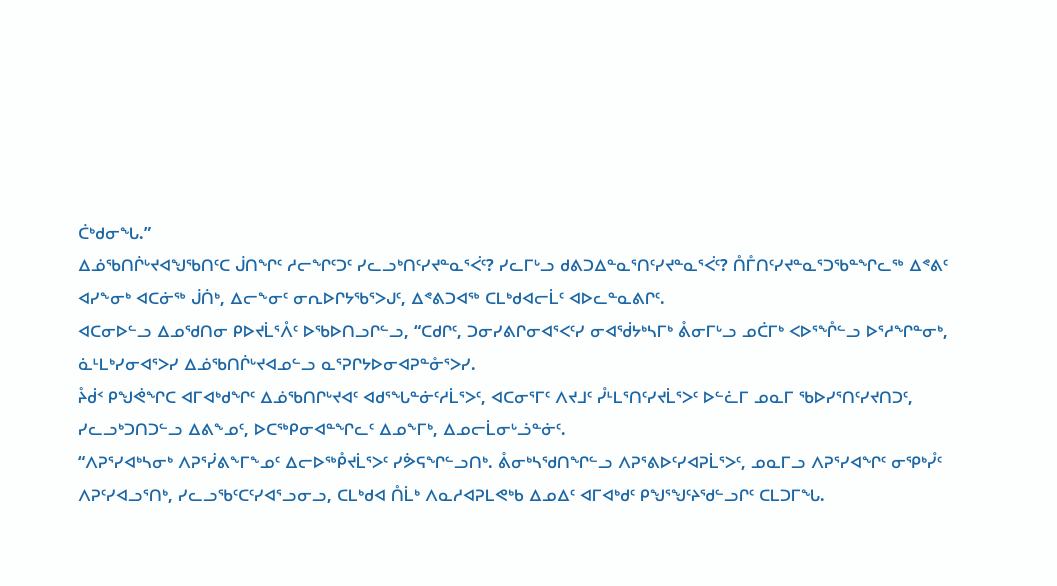ᑖᒃᑯᓂᖓ.”
ᐃᓅᖃᑎᒌᒡᔪᐊᖑᖃᑎᑦᑕ ᒎᑎᖏᑦ ᓱᓕᖏᑦᑐᑦ ᓯᓚᓗᒃᑎᑦᓯᔪᓐᓇᕐᐹᑦ? ᓯᓚᒥᒡᓗ ᑯᕕᑐᐃᓐᓇᕐᑎᑦᓯᔪᓐᓇᕐᐹᑦ? ᑍᒤᑎᑦᓯᔪᓐᓇᕐᑐᖃᓐᖏᓚᖅ ᐃᕝᕕᑦ ᐊᓯᖕᓂᒃ ᐊᑕᓃᖅ ᒎᑏᒃ, ᐃᓕᖕᓂᑦ ᓂᕆᐅᒋᔭᖃᕐᐳᒍᑦ, ᐃᕝᕕᑐᐊᖅ ᑕᒪᒃᑯᐊᓕᒫᑦ ᐊᐅᓚᓐᓇᕕᒋᑦ.
ᐊᑕᓂᐅᓪᓗ ᐃᓄᖁᑎᓂ ᑭᐅᔪᒫᕐᐰᑦ ᐅᖃᐅᑎᓗᒋᓪᓗ, “ᑕᑯᒋᑦ, ᑐᓂᓯᕕᒋᓂᐊᕐᐸᑦᓯ ᓂᐊᖂᔭᒃᓴᒥᒃ ᕔᓂᒥᒡᓗ ᓄᑖᒥᒃ ᐸᐅᕐᖎᓪᓗ ᐅᕐᓱᖏᓐᓂᒃ, ᓈᒻᒪᒃᓯᓂᐊᕐᐳᓯ ᐃᓅᖃᑎᒌᒡᔪᐊᓄᓪᓗ ᓇᕐᕈᒋᔭᐅᓂᐊᕈᓐᓁᕐᐳᓯ.
ᔧᑰᑉ ᑭᖑᕚᖏᑕ ᐊᒥᐊᒃᑯᖏᑦ ᐃᓅᖃᑎᒋᒡᔪᐊᑦ ᐊᑯᕐᖓᓐᓃᑦᓱᒫᕐᐳᑦ, ᐊᑕᓂᕐᒥᑦ ᐱᔪᒧᑦ ᓮᒻᒪᕐᑎᑦᓯᔪᒫᕐᐳᑦ ᐅᓪᓛᒥ ᓄᓇᒥ ᖃᐅᓯᕐᑎᑦᓯᔪᑎᑐᑦ, ᓯᓚᓗᒃᑐᑎᑐᓪᓗ ᐃᕕᖕᓄᑦ, ᐅᑕᖅᑭᓂᐊᓐᖏᓚᑦ ᐃᓄᖕᒥᒃ, ᐃᓄᓕᒫᓂᒡᓘᓐᓃᑦ.
“ᐱᕈᕐᓯᐊᒃᓴᓂᒃ ᐱᕈᕐᓰᕕᖕᒥᖕᓄᑦ ᐃᓕᐅᖅᑬᔪᒫᕐᐳᑦ ᓯᕘᕋᖏᓪᓗᑎᒃ. ᕔᓂᒃᓴᖁᑎᖏᓪᓗ ᐱᕈᕐᕕᐅᑦᓯᐊᕈᒫᕐᐳᑦ, ᓄᓇᒥᓗ ᐱᕈᕐᓯᐊᖏᑦ ᓂᕿᒃᓮᑦ ᐱᕈᑦᓯᐊᓗᕐᑎᒃ, ᓯᓚᓗᖃᑦᑕᑦᓯᐊᕐᓗᓂᓗ, ᑕᒪᒃᑯᐊ ᑍᒫᒃ ᐱᓇᓱᐊᕈᒪᕙᒃᑲ ᐃᓄᐃᑦ ᐊᒥᐊᒃᑯᑦ ᑭᖑᕐᖑᑦᔨᖁᓪᓗᒋᑦ ᑕᒪᑐᒥᖓ.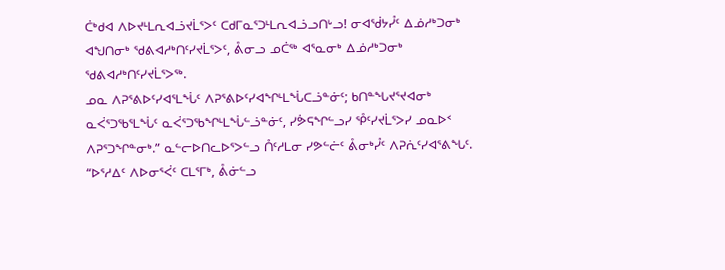ᑖᒃᑯᐊ ᐱᐅᔪᒻᒪᕆᐊᓘᔪᒫᕐᐳᑦ ᑕᑯᒥᓇᕐᑐᒻᒪᕆᐊᓘᓗᑎᒡᓗ! ᓂᐊᖂᔭᓮᑦ ᐃᓅᓱᒃᑐᓂᒃ ᐊᖑᑎᓂᒃ ᖁᕕᐊᓱᒃᑎᑦᓯᔪᒫᕐᐳᑦ, ᕔᓂᓗ ᓄᑖᖅ ᐊᕐᓇᓂᒃ ᐃᓅᓱᒃᑐᓂᒃ ᖁᕕᐊᓱᒃᑎᑦᓯᔪᒫᕐᐳᖅ.
ᓄᓇ ᐱᕈᕐᕕᐅᑦᓯᐊᕐᒪᖔᑦ ᐱᕈᕐᕕᐅᑦᓯᐊᖏᒻᒪᖔᑕᓘᓐᓃᑦ; ᑲᑎᓐᖓᔪᕐᔪᐊᓂᒃ ᓇᐹᕐᑐᖃᕐᒪᖔᑦ ᓇᐹᕐᑐᖃᖏᒻᒪᖔᓪᓘᓐᓃᑦ, ᓯᕘᕋᖏᓪᓗᓯ ᕾᑦᓯᔪᒫᕐᐳᓯ ᓄᓇᐅᑉ ᐱᕈᕐᑐᖏᓐᓂᒃ.” ᓇᓪᓕᐅᑎᓚᐅᕐᐳᓪᓗ ᑍᑦᓱᒪᓂ ᓯᕗᓪᓖᑦ ᕔᓂᒃᓮᑦ ᐱᕈᕇᑦᓯᐊᕐᕕᖓᑦ.
“ᐅᕐᓱᐃᑦ ᐱᐅᓂᕐᐹᑦ ᑕᒪᕐᒥᒃ, ᕔᓃᓪᓗ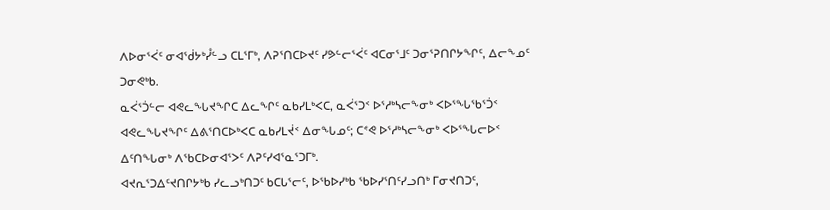ᐱᐅᓂᕐᐹᑦ ᓂᐊᖂᔭᒃᓮᓪᓗ ᑕᒪᕐᒥᒃ, ᐱᕈᕐᑎᑕᐅᔪᑦ ᓯᕗᓪᓕᕐᐹᑦ ᐊᑕᓂᕐᒧᑦ ᑐᓂᕐᕈᑎᒋᔭᖏᑦ, ᐃᓕᖕᓄᑦ ᑐᓂᕙᒃᑲ.
ᓇᐹᕐᑑᓪᓕ ᐊᕙᓚᖓᔪᖏᑕ ᐃᓚᖏᑦ ᓇᑲᓯᒪᒃᐸᑕ, ᓇᐹᕐᑐᑉ ᐅᕐᓱᒃᓴᓕᖕᓂᒃ ᐸᐅᕐᖓᖃᕐᑑᑉ ᐊᕙᓚᖓᔪᖏᑦ ᐃᕕᕐᑎᑕᐅᒃᐸᑕ ᓇᑲᓯᒪᔫᑉ ᐃᓂᖓᓄᑦ; ᑕᕝᕙ ᐅᕐᓱᒃᓴᓕᖕᓂᒃ ᐸᐅᕐᖓᓕᐅᑉ ᐃᑦᑎᖓᓂᒃ ᐱᖃᑕᐅᓂᐊᕐᐳᑦ ᐱᕈᑦᓯᐊᕐᓇᕐᑐᒥᒃ.
ᐊᔪᕆᕐᑐᐃᑦᔪᑎᒋᔭᒃᑲ ᓯᓚᓗᒃᑎᑐᑦ ᑲᑕᒐᕐᓕᑦ, ᐅᖃᐅᓯᒃᑲ ᖃᐅᓯᕐᑎᑦᓯᓗᑎᒃ ᒥᓂᔪᑎᑐᑦ,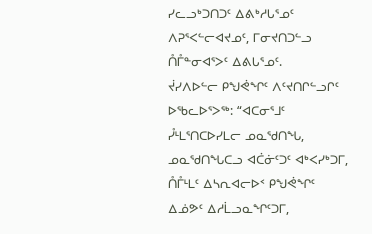ᓯᓚᓗᒃᑐᑎᑐᑦ ᐃᕕᒃᓱᒐᕐᓄᑦ ᐱᕈᕐᐸᓪᓕᐊᔪᓄᑦ, ᒥᓂᔪᑎᑐᓪᓗ ᑍᒤᓐᓂᐊᕐᐳᑦ ᐃᕕᒐᕐᓄᑦ.
ᔫᓯᐱᐅᓪᓕ ᑭᖑᕚᖏᑦ ᐱᑦᔪᑎᒋᓪᓗᒋᑦ ᐅᖃᓚᐅᕐᐳᖅ: “ᐊᑕᓂᕐᒧᑦ ᓮᒻᒪᕐᑎᑕᐅᓯᒪᓕ ᓄᓇᖁᑎᖓ, ᓄᓇᖁᑎᖓᑕᓗ ᐊᑖᓃᑦᑐᑦ ᐊᒃᐸᓯᒃᑐᒥ,
ᑍᒤᒻᒪᑦ ᐃᓴᕆᐊᓕᐅᑉ ᑭᖑᕚᖏᑦ ᐃᓅᕗᑦ ᐃᓱᒫᓗᓇᖏᑦᑐᒥ,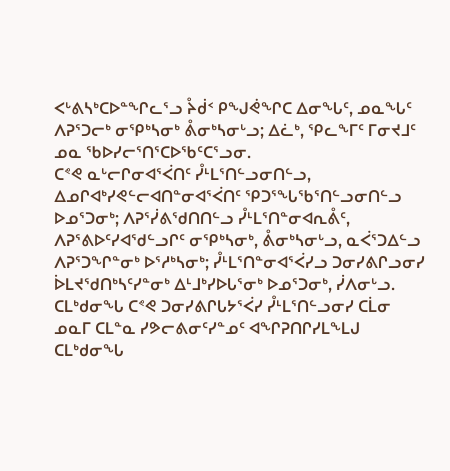ᐸᒡᕕᓴᒃᑕᐅᓐᖏᓚᕐᓗ ᔧᑰᑉ ᑭᖑᕚᖏᑕ ᐃᓂᖓᑦ, ᓄᓇᖓᑦ ᐱᕈᕐᑐᓕᒃ ᓂᕿᒃᓴᓂᒃ ᕔᓂᒃᓴᓂᒡᓗ; ᐃᓛᒃ, ᕿᓚᖕᒥᑦ ᒥᓂᔪᒧᑦ ᓄᓇ ᖃᐅᓯᓕᕐᑎᕐᑕᐅᖃᑦᑕᕐᓗᓂ.
ᑕᕝᕙ ᓇᒡᓕᒋᓂᐊᕐᐹᑎᑦ ᓮᒻᒪᕐᑎᓪᓗᓂᑎᓪᓗ, ᐃᓄᒋᐊᒃᓯᕙᓪᓕᐊᑎᓐᓂᐊᕐᐹᑎᑦ ᕿᑐᕐᖓᖃᕐᑎᓪᓗᓂᑎᓪᓗ ᐅᓄᕐᑐᓂᒃ; ᐱᕈᕐᓰᕕᖁᑎᑎᓪᓗ ᓮᒻᒪᕐᑎᓐᓂᐊᕆᕔᑦ, ᐱᕈᕐᕕᐅᑦᓯᐊᖁᓪᓗᒋᑦ ᓂᕿᒃᓴᓂᒃ, ᕔᓂᒃᓴᓂᒡᓗ, ᓇᐹᕐᑐᐃᓪᓗ ᐱᕈᕐᑐᖏᓐᓂᒃ ᐅᕐᓱᒃᓴᓂᒃ; ᓮᒻᒪᕐᑎᓐᓂᐊᕐᐹᓯᓗ ᑐᓂᓯᕕᒋᓗᓂᓯ ᐆᒪᔪᖁᑎᒃᓴᑦᓯᓐᓂᒃ ᐃᒻᒧᒃᓯᐅᒐᕐᓂᒃ ᐅᓄᕐᑐᓂᒃ, ᓰᐱᓂᒡᓗ. ᑕᒪᒃᑯᓂᖓ ᑕᕝᕙ ᑐᓂᓯᕕᒋᒐᔭᕐᐹᓯ ᓮᒻᒪᕐᑎᓪᓗᓂᓯ ᑕᒫᓂ ᓄᓇᒥ ᑕᒪᓐᓇ ᓯᕗᓕᕕᓂᑦᓯᓐᓄᑦ ᐊᖏᕈᑎᒋᓯᒪᖕᒪᒍ ᑕᒪᒃᑯᓂᖓ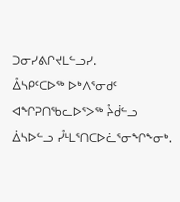ᑐᓂᓯᕕᒋᔪᒪᓪᓗᓯ.
ᐂᓴᑭᑦᑕᐅᖅ ᐅᒃᐱᕐᓂᑯᑦ ᐊᖏᕈᑎᖃᓚᐅᕐᐳᖅ ᔧᑰᓪᓗ ᐄᓴᐅᓪᓗ ᓮᒻᒪᕐᑎᑕᐅᓛᕐᓂᖏᖕᓂᒃ.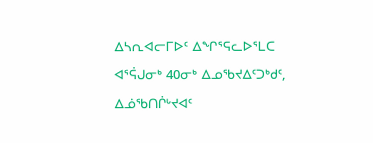ᐃᓴᕆᐊᓕᒥᐅᑦ ᐃᖏᕐᕋᓚᐅᕐᒪᑕ ᐊᕐᕌᒍᓂᒃ 40ᓂᒃ ᐃᓄᖃᔪᐃᑦᑐᒃᑯᑦ, ᐃᓅᖃᑎᒌᒡᔪᐊᑦ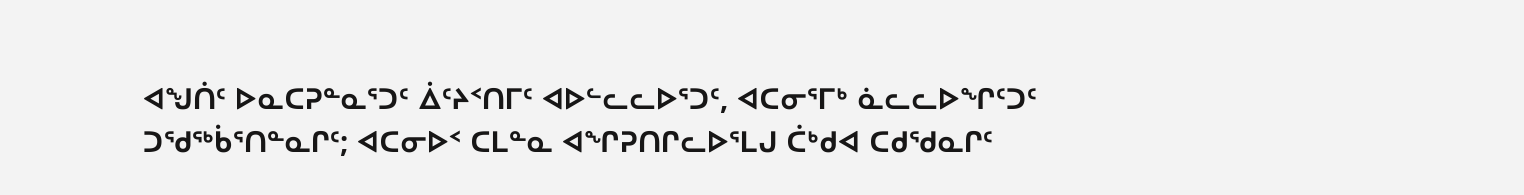ᐊᖑᑏᑦ ᐅᓇᑕᕈᓐᓇᕐᑐᑦ ᐄᑦᔨᑉᑎᒥᑦ ᐊᐅᓪᓚᓚᐅᕐᑐᑦ, ᐊᑕᓂᕐᒥᒃ ᓈᓚᓚᐅᖏᑦᑐᑦ ᑐᖁᖅᑳᕐᑎᓐᓇᒋᑦ; ᐊᑕᓂᐅᑉ ᑕᒪᓐᓇ ᐊᖏᕈᑎᒋᓚᐅᕐᒪᒍ ᑖᒃᑯᐊ ᑕᑯᖁᓇᒋᑦ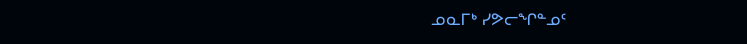ᓄᓇᒥᒃ ᓯᕗᓕᖏᓐᓄᑦ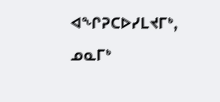ᐊᖏᕈᑕᐅᓯᒪᔪᒥᒃ, ᓄᓇᒥᒃ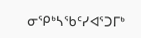ᓂᕿᒃᓴᖃᑦᓯᐊᕐᑐᒥᒃ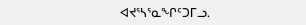ᐊᔪᕐᓴᕐᓇᖏᑦᑐᒥᓗ.